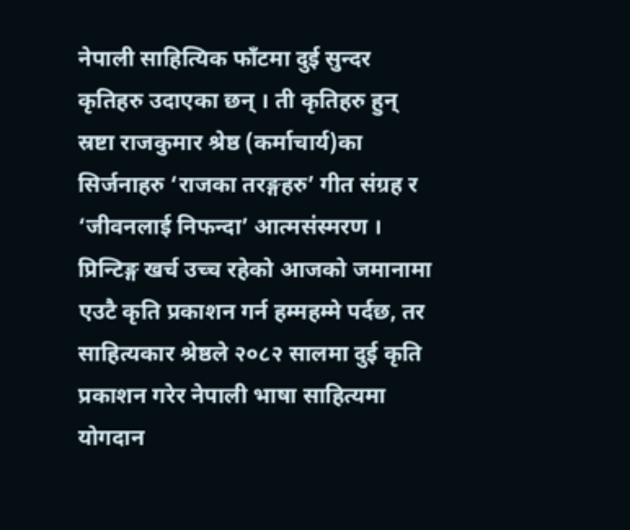नेपाली साहित्यिक फाँटमा दुई सुन्दर कृतिहरु उदाएका छन् । ती कृतिहरु हुन् स्रष्टा राजकुमार श्रेष्ठ (कर्माचार्य)का सिर्जनाहरु ‘राजका तरङ्गहरु’ गीत संग्रह र ‘जीवनलाई निफन्दा’ आत्मसंस्मरण । प्रिन्टिङ्ग खर्च उच्च रहेको आजको जमानामा एउटै कृति प्रकाशन गर्न हम्महम्मे पर्दछ, तर साहित्यकार श्रेष्ठले २०८२ सालमा दुई कृति प्रकाशन गरेर नेपाली भाषा साहित्यमा योगदान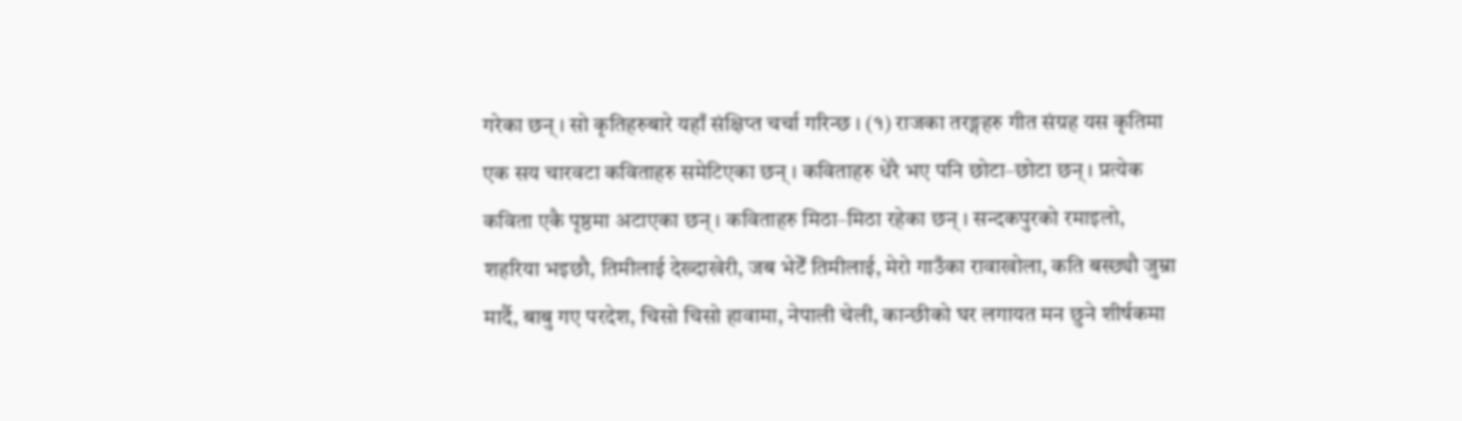गरेका छन् । सो कृतिहरुबारे यहाँ संक्षिप्त चर्चा गरिन्छ । (१) राजका तरङ्गहरु गीत संग्रह यस कृतिमा एक सय चारवटा कविताहरु समेटिएका छन् । कविताहरु धेरै भए पनि छोटा–छोटा छन् । प्रत्येक कविता एकै पृष्ठमा अटाएका छन् । कविताहरु मिठा–मिठा रहेका छन् । सन्दकपुरको रमाइलो, शहरिया भइछौ, तिमीलाई देख्दाखेरी, जब भेटेँ तिमीलाई, मेरो गाउँका रावाखोला, कति बस्छ्यौ जुम्रा मार्दै, बाबु गए परदेश, चिसो चिसो हावामा, नेपाली चेली, कान्छीको घर लगायत मन छुने शीर्षकमा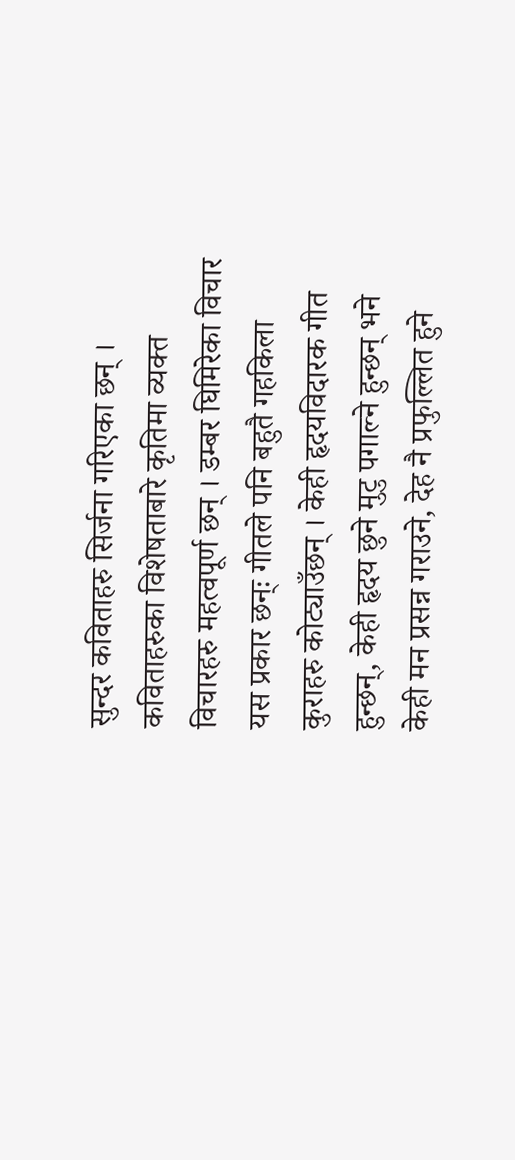सुन्दर कविताहरु सिर्जना गरिएका छन् ।
कविताहरुका विशेषताबारे कृतिमा व्यक्त विचारहरु महत्वपूर्ण छन् । डम्बर घिमिरेका विचार यस प्रकार छन्ः गीतले पनि बहुतै गहकिला कुराहरु कोट्याउँछन् । केही हृदयविदारक गीत हुन्छन्, केही हृदय छुने मुटु पगाल्ने हुन्छन् भने केही मन प्रसन्न गराउने, देह नै प्रफुल्लित हुने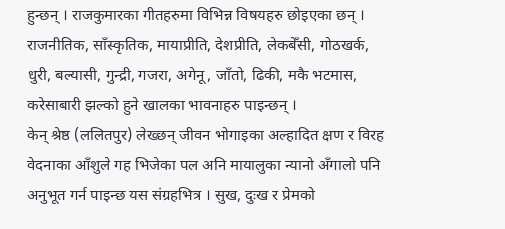हुन्छन् । राजकुमारका गीतहरुमा विभिन्न विषयहरु छोइएका छन् । राजनीतिक, साँस्कृतिक, मायाप्रीति, देशप्रीति, लेकबेँसी, गोठखर्क, धुरी, बल्यासी, गुन्द्री, गजरा, अगेनू, जाँतो, ढिकी, मकै भटमास, करेसाबारी झल्को हुने खालका भावनाहरु पाइन्छन् ।
केन् श्रेष्ठ (ललितपुर) लेख्छन् जीवन भोगाइका अल्हादित क्षण र विरह वेदनाका आँशुले गह भिजेका पल अनि मायालुका न्यानो अँगालो पनि अनुभूत गर्न पाइन्छ यस संग्रहभित्र । सुख, दुःख र प्रेमको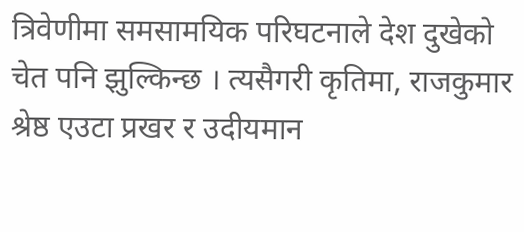त्रिवेणीमा समसामयिक परिघटनाले देश दुखेको चेत पनि झुल्किन्छ । त्यसैगरी कृतिमा, राजकुमार श्रेष्ठ एउटा प्रखर र उदीयमान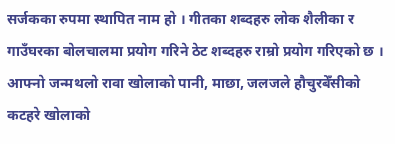सर्जकका रुपमा स्थापित नाम हो । गीतका शब्दहरु लोक शैलीका र गाउँघरका बोलचालमा प्रयोग गरिने ठेट शब्दहरु राम्रो प्रयोग गरिएको छ । आफ्नो जन्मथलो रावा खोलाको पानी, माछा, जलजले हौचुरबेँसीको कटहरे खोलाको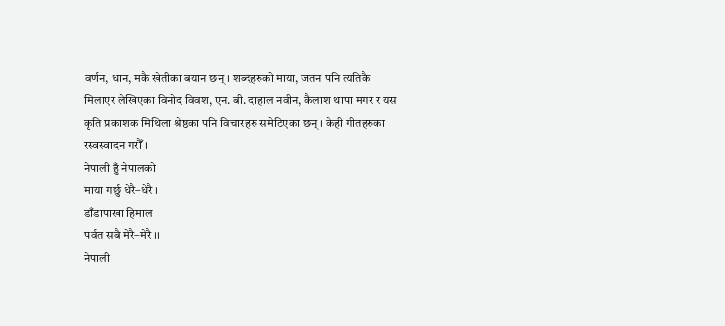वर्णन, धान, मकै खेतीका बयान छन् । शब्दहरुको माया, जतन पनि त्यतिकै मिलाएर लेखिएका विनोद विवश, एन. बी. दाहाल नवीन, कैलाश थापा मगर र यस कृति प्रकाशक मिथिला श्रेष्ठका पनि विचारहरु समेटिएका छन् । केही गीतहरुका रस्वस्वादन गरौँ ।
नेपाली हुँ नेपालको
माया गर्छु धेरै–धेरै ।
डाँडापाखा हिमाल
पर्वत सबै मेरै–मेरै ।।
नेपाली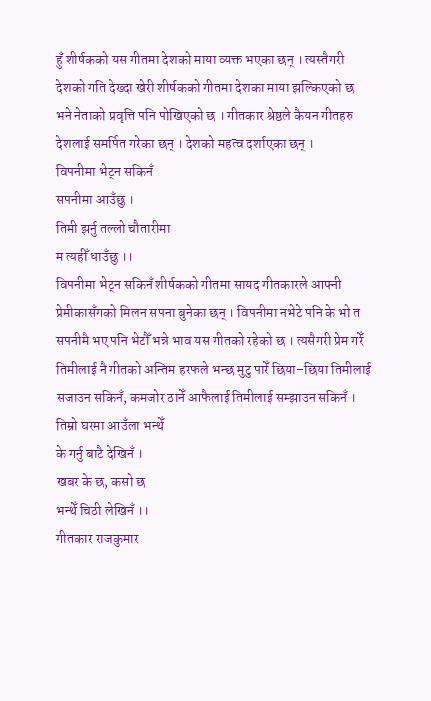हुँ शीर्षकको यस गीतमा देशको माया व्यक्त भएका छन् । त्यस्तैगरी देशको गति देख्दा खेरी शीर्षकको गीतमा देशका माया झल्किएको छ भने नेताको प्रवृत्ति पनि पोखिएको छ । गीतकार श्रेष्ठले कैयन गीतहरु देशलाई समर्पित गरेका छन् । देशको महत्व दर्शाएका छन् ।
विपनीमा भेट्न सकिनँ
सपनीमा आउँछु ।
तिमी झर्नु तल्लो चौतारीमा
म त्यहीँ धाउँछु ।।
विपनीमा भेट्न सकिनँ शीर्षकको गीतमा सायद गीतकारले आफ्नी प्रेमीकासँगको मिलन सपना बुनेका छन् । विपनीमा नभेटे पनि के भो त सपनीमै भए पनि भेटौँ भन्ने भाव यस गीतको रहेको छ । त्यसैगरी प्रेम गरेँ तिमीलाई नै गीतको अन्तिम हरफले भन्छ मुटु पारेँ छिया–छिया तिमीलाई सजाउन सकिनँ, कमजोर ठानेँ आफैलाई तिमीलाई सम्झाउन सकिनँ ।
तिम्रो घरमा आउँला भन्थेँ
के गर्नु बाटै देखिनँ ।
खबर के छ, कसो छ
भन्थेँ चिठी लेखिनँ ।।
गीतकार राजकुमार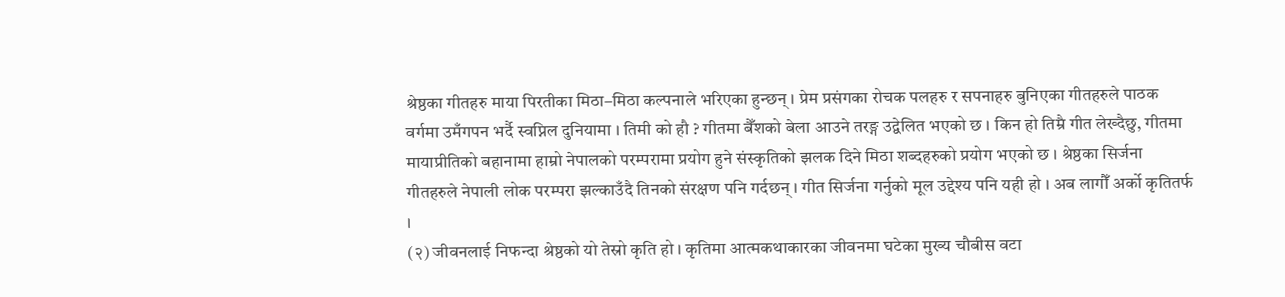श्रेष्ठका गीतहरु माया पिरतीका मिठा–मिठा कल्पनाले भरिएका हुन्छन् । प्रेम प्रसंगका रोचक पलहरु र सपनाहरु बुनिएका गीतहरुले पाठक वर्गमा उमँगपन भर्दै स्वप्निल दुनियामा । तिमी को हौ ? गीतमा बैँशको बेला आउने तरङ्ग उद्वेलित भएको छ । किन हो तिम्रै गीत लेख्दैछु, गीतमा मायाप्रीतिको बहानामा हाम्रो नेपालको परम्परामा प्रयोग हुने संस्कृतिको झलक दिने मिठा शब्दहरुको प्रयोग भएको छ । श्रेष्ठका सिर्जना गीतहरुले नेपाली लोक परम्परा झल्काउँदै तिनको संरक्षण पनि गर्दछन् । गीत सिर्जना गर्नुको मूल उद्देश्य पनि यही हो । अब लागौँ अर्को कृतितर्फ ।
(२) जीवनलाई निफन्दा श्रेष्ठको यो तेस्रो कृति हो । कृतिमा आत्मकथाकारका जीवनमा घटेका मुख्य चौबीस वटा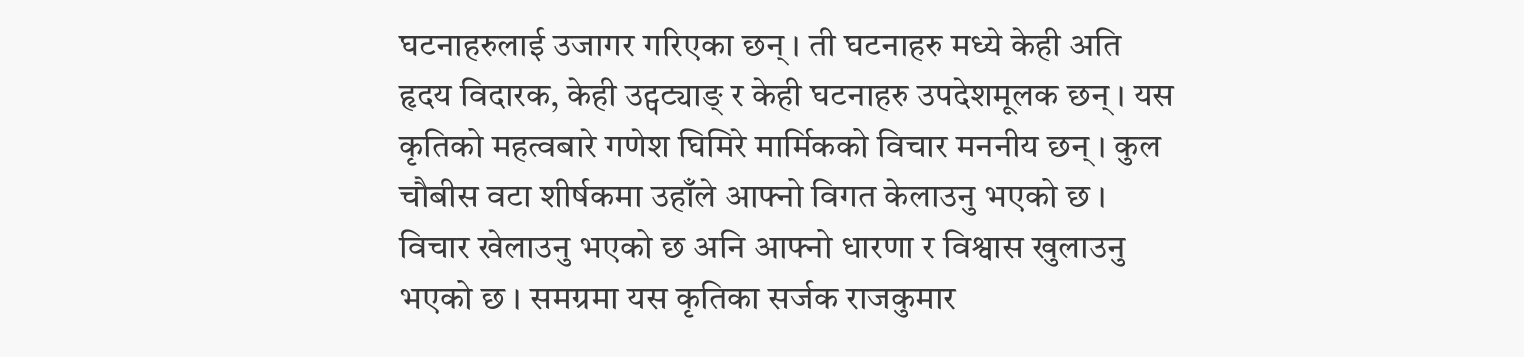घटनाहरुलाई उजागर गरिएका छन् । ती घटनाहरु मध्ये केही अति हृदय विदारक, केही उट्पट्याङ् र केही घटनाहरु उपदेशमूलक छन् । यस कृतिको महत्वबारे गणेश घिमिरे मार्मिकको विचार मननीय छन् । कुल चौबीस वटा शीर्षकमा उहाँले आफ्नो विगत केलाउनु भएको छ । विचार खेलाउनु भएको छ अनि आफ्नो धारणा र विश्वास खुलाउनु भएको छ । समग्रमा यस कृतिका सर्जक राजकुमार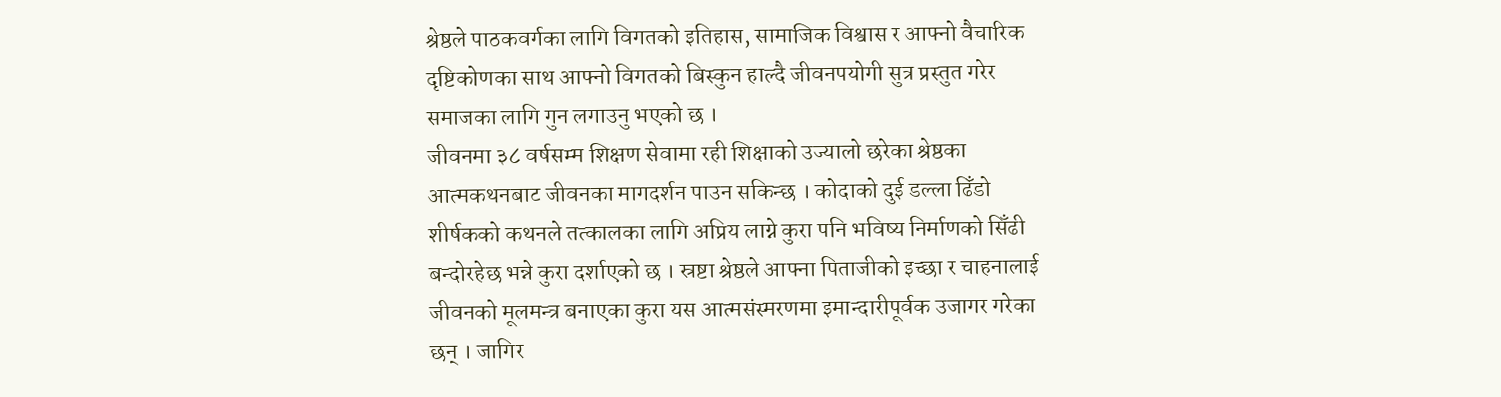श्रेष्ठले पाठकवर्गका लागि विगतको इतिहास, सामाजिक विश्वास र आफ्नो वैचारिक दृष्टिकोणका साथ आफ्नो विगतको बिस्कुन हाल्दै जीवनपयोगी सुत्र प्रस्तुत गरेर समाजका लागि गुन लगाउनु भएको छ ।
जीवनमा ३८ वर्षसम्म शिक्षण सेवामा रही शिक्षाको उज्यालो छरेका श्रेष्ठका आत्मकथनबाट जीवनका मागदर्शन पाउन सकिन्छ । कोदाको दुई डल्ला ढिँडो शीर्षकको कथनले तत्कालका लागि अप्रिय लाग्ने कुरा पनि भविष्य निर्माणको सिँढी बन्दोरहेछ भन्ने कुरा दर्शाएको छ । स्रष्टा श्रेष्ठले आफ्ना पिताजीको इच्छा र चाहनालाई जीवनको मूलमन्त्र बनाएका कुरा यस आत्मसंस्मरणमा इमान्दारीपूर्वक उजागर गरेका छन् । जागिर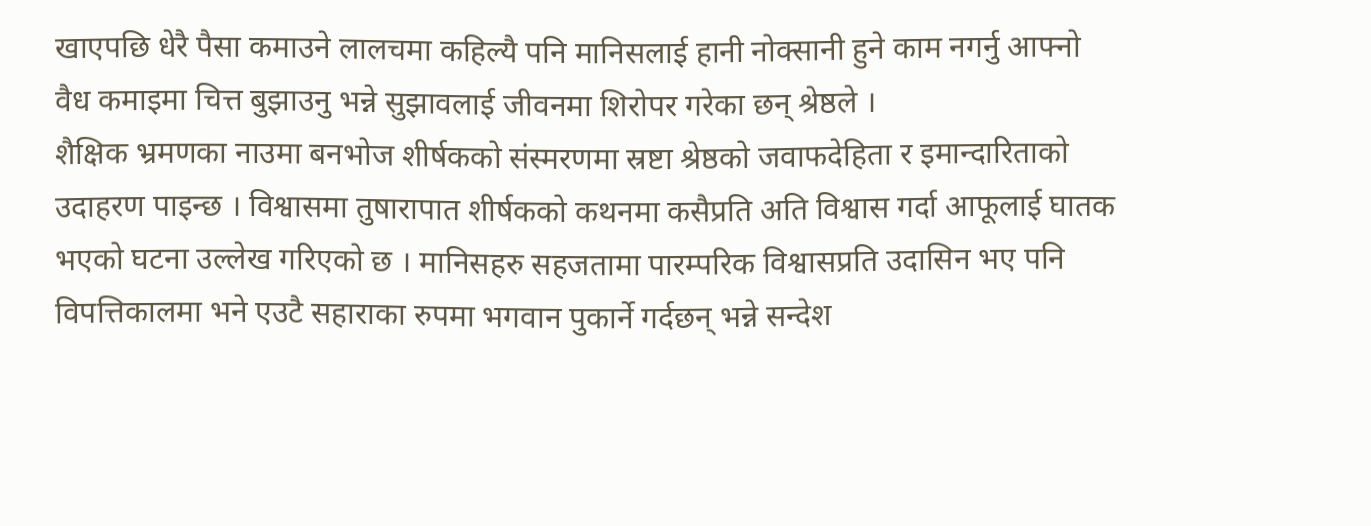खाएपछि धेरै पैसा कमाउने लालचमा कहिल्यै पनि मानिसलाई हानी नोक्सानी हुने काम नगर्नु आफ्नो वैध कमाइमा चित्त बुझाउनु भन्ने सुझावलाई जीवनमा शिरोपर गरेका छन् श्रेष्ठले ।
शैक्षिक भ्रमणका नाउमा बनभोज शीर्षकको संस्मरणमा स्रष्टा श्रेष्ठको जवाफदेहिता र इमान्दारिताको उदाहरण पाइन्छ । विश्वासमा तुषारापात शीर्षकको कथनमा कसैप्रति अति विश्वास गर्दा आफूलाई घातक भएको घटना उल्लेख गरिएको छ । मानिसहरु सहजतामा पारम्परिक विश्वासप्रति उदासिन भए पनि विपत्तिकालमा भने एउटै सहाराका रुपमा भगवान पुकार्ने गर्दछन् भन्ने सन्देश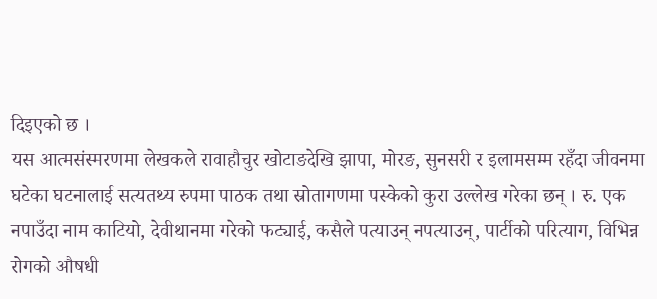दिइएको छ ।
यस आत्मसंस्मरणमा लेखकले रावाहौचुर खोटाङदेखि झापा, मोरङ, सुनसरी र इलामसम्म रहँदा जीवनमा घटेका घटनालाई सत्यतथ्य रुपमा पाठक तथा स्रोतागणमा पस्केको कुरा उल्लेख गरेका छन् । रु. एक नपाउँदा नाम काटियो, देवीथानमा गरेको फट्याई, कसैले पत्याउन् नपत्याउन्, पार्टीको परित्याग, विभिन्न रोगको औषधी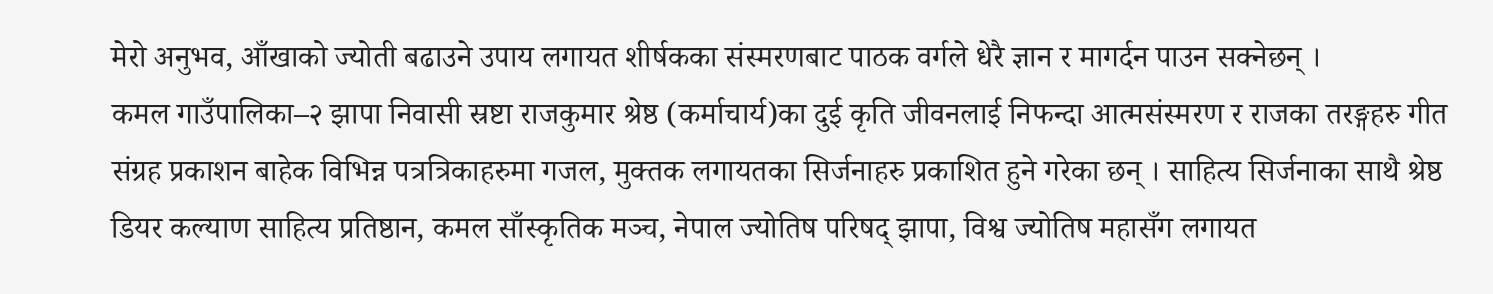मेरो अनुभव, आँखाको ज्योती बढाउने उपाय लगायत शीर्षकका संस्मरणबाट पाठक वर्गले धेरै ज्ञान र मागर्दन पाउन सक्नेछन् ।
कमल गाउँपालिका–२ झापा निवासी स्रष्टा राजकुमार श्रेष्ठ (कर्माचार्य)का दुई कृति जीवनलाई निफन्दा आत्मसंस्मरण र राजका तरङ्गहरु गीत संग्रह प्रकाशन बाहेक विभिन्न पत्रत्रिकाहरुमा गजल, मुक्तक लगायतका सिर्जनाहरु प्रकाशित हुने गरेका छन् । साहित्य सिर्जनाका साथै श्रेष्ठ डियर कल्याण साहित्य प्रतिष्ठान, कमल साँस्कृतिक मञ्च, नेपाल ज्योतिष परिषद् झापा, विश्व ज्योतिष महासँग लगायत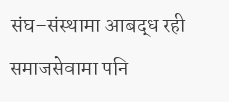संघ–संस्थामा आबद्ध रही समाजसेवामा पनि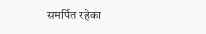समर्पित रहेका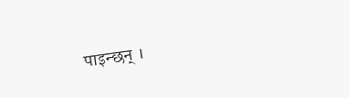पाइन्छन् ।